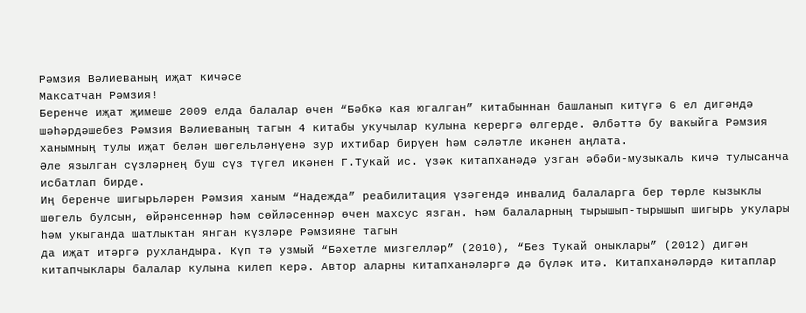Рәмзия Вәлиеваның иҗат кичәсе
Максатчан Рәмзия!
Беренче иҗат җимеше 2009 елда балалар өчен “Бәбкә кая югалган” китабыннан башланып китүгә 6 ел дигәндә шәһәрдәшебез Рәмзия Вәлиеваның тагын 4 китабы укучылар кулына керергә өлгерде. Әлбәттә бу вакыйга Рәмзия ханымның тулы иҗат белән шөгельләнүенә зур ихтибар бирүен һәм сәләтле икәнен аңлата.
Әле язылган сүзләрнең буш сүз түгел икәнен Г.Тукай ис. үзәк китапханәдә узган әбәби-музыкаль кичә тулысанча исбатлап бирде.
Иң беренче шигырьләрен Рәмзия ханым “Надежда” реабилитация үзәгендә инвалид балаларга бер төрле кызыклы шөгель булсын, өйрәнсеннәр һәм сөйләсеннәр өчен махсус язган. Һәм балаларның тырышып-тырышып шигырь укулары һәм укыганда шатлыктан янган күзләре Рәмзияне тагын
да иҗат итәргә рухландыра. Күп тә узмый “Бәхетле мизгелләр” (2010), “Без Тукай оныклары” (2012) дигән китапчыклары балалар кулына килеп керә. Автор аларны китапханәләргә дә бүләк итә. Китапханәләрдә китаплар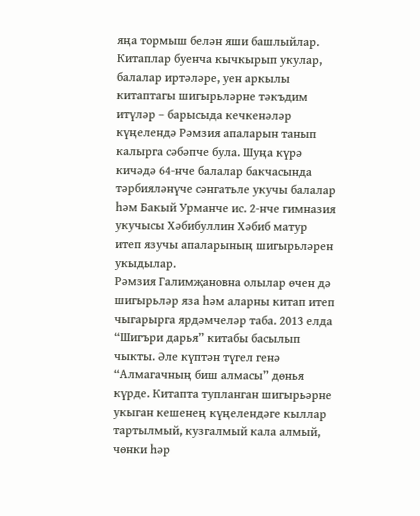яңа тормыш белән яши башлыйлар. Китаплар буенча кычкырып укулар, балалар иртәләре, уен аркылы китаптагы шигырьләрне тәкъдим итүләр – барысыда кечкенәләр күңелендә Рәмзия апаларын танып калырга сәбәпче була. Шуңа күрә кичәдә 64-нче балалар бакчасында тәрбияләнүче сәнгатьле укучы балалар һәм Бакый Урманче ис. 2-нче гимназия укучысы Хәбибуллин Хәбиб матур итеп язучы апаларының шигырьләрен укыдылар.
Рәмзия Галимҗановна олылар өчен дә шигырьләр яза һәм аларны китап итеп чыгарырга ярдәмчеләр таба. 2013 елда “Шигъри дарья” китабы басылып чыкты. Әле күптән түгел генә “Алмагачның биш алмасы” дөнья күрде. Китапта тупланган шигырьәрне укыган кешенең күңелендәге кыллар тартылмый, кузгалмый кала алмый, чөнки һәр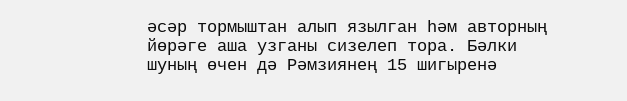әсәр тормыштан алып язылган һәм авторның йөрәге аша узганы сизелеп тора. Бәлки шуның өчен дә Рәмзиянең 15 шигыренә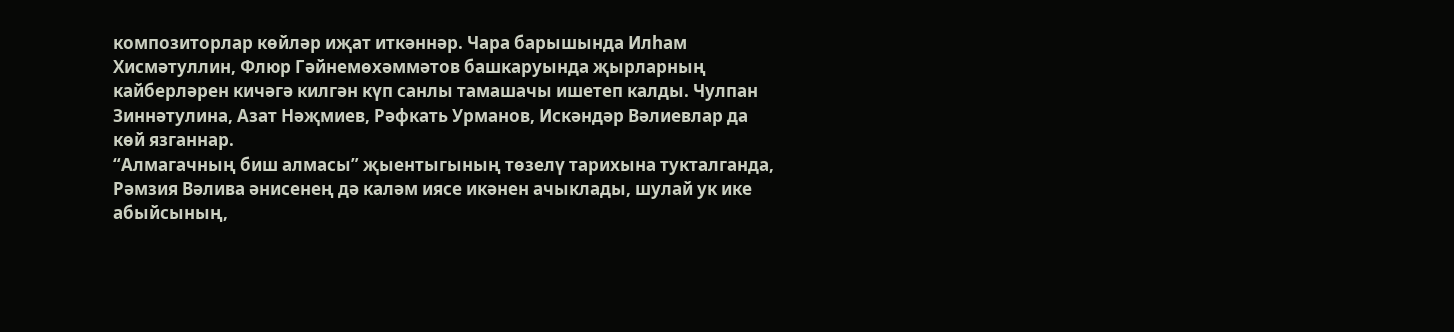композиторлар көйләр иҗат иткәннәр. Чара барышында Илһам Хисмәтуллин, Флюр Гәйнемөхәммәтов башкаруында җырларның кайберләрен кичәгә килгән күп санлы тамашачы ишетеп калды. Чулпан Зиннәтулина, Азат Нәҗмиев, Рәфкать Урманов, Искәндәр Вәлиевлар да көй язганнар.
“Алмагачның биш алмасы” җыентыгының төзелү тарихына тукталганда, Рәмзия Вәлива әнисенең дә каләм иясе икәнен ачыклады, шулай ук ике абыйсының,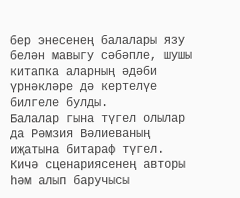бер энесенең балалары язу белән мавыгу сәбәпле, шушы китапка аларның әдәби үрнәкләре дә кертелүе билгеле булды.
Балалар гына түгел олылар да Рәмзия Вәлиеваның иҗатына битараф түгел. Кичә сценариясенең авторы һәм алып баручысы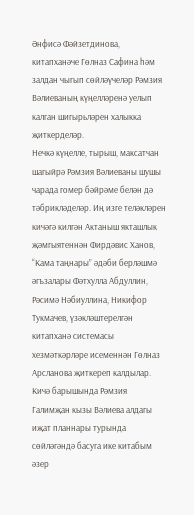Әнфисә Фәйзетдинова, китапханәче Гөлназ Сафина һәм залдан чыгып сөйләүчеләр Рәмзия Вәлиеваның күңелләренә уелып калган шигырьләрен халыкка җиткерделәр.
Нечкә күңелле, тырыш, максатчан шагыйрә Рәмзия Вәлиеваны шушы чарада гомер бәйрәме белән дә тәбрикләделәр. Иң изге теләкләрен кичәгә килгән Актаныш якташлык җәмгыятеннән Фирдәвис Ханов, “Кама таңнары” әдәби берләшмә әгъзалары Фәтхулла Абдуллин, Рәсимә Нәбиуллина, Никифор Тукмачев, үзәкләштерелгән китапханә системасы хезмәткәрләре исеменнән Гөлназ Арсланова җиткереп калдылар. Кичә барышында Рәмзия Галимҗан кызы Вәлиева алдагы иҗат планнары турында сөйләгәндә басуга ике китабым әзер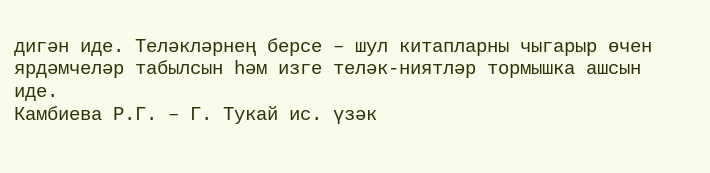дигән иде. Теләкләрнең берсе – шул китапларны чыгарыр өчен ярдәмчеләр табылсын һәм изге теләк-ниятләр тормышка ашсын иде.
Камбиева Р.Г. – Г. Тукай ис. үзәк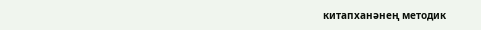китапханәнең методик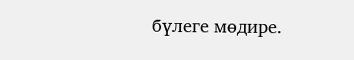бүлеге мөдире.